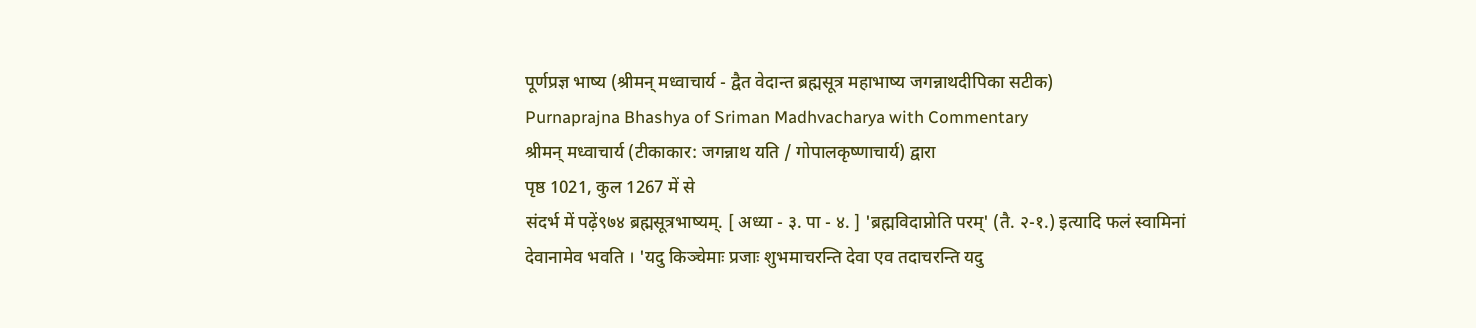पूर्णप्रज्ञ भाष्य (श्रीमन् मध्वाचार्य - द्वैत वेदान्त ब्रह्मसूत्र महाभाष्य जगन्नाथदीपिका सटीक)
Purnaprajna Bhashya of Sriman Madhvacharya with Commentary
श्रीमन् मध्वाचार्य (टीकाकार: जगन्नाथ यति / गोपालकृष्णाचार्य) द्वारा
पृष्ठ 1021, कुल 1267 में से
संदर्भ में पढ़ें९७४ ब्रह्मसूत्रभाष्यम्. [ अध्या - ३. पा - ४. ] 'ब्रह्मविदाप्नोति परम्' (तै. २-१.) इत्यादि फलं स्वामिनां देवानामेव भवति । 'यदु किञ्चेमाः प्रजाः शुभमाचरन्ति देवा एव तदाचरन्ति यदु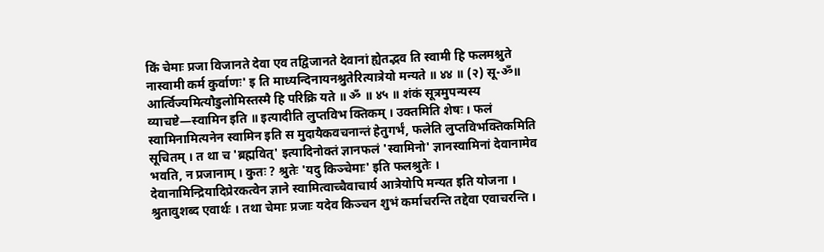किं चेमाः प्रजा विजानते देवा एव तद्विजानते देवानां ह्येतद्भव ति स्वामी हि फलमश्नुते नास्वामी कर्म कुर्वाणः' इ ति माध्यन्दिनायनश्रुतेरित्यात्रेयो मन्यते ॥ ४४ ॥ (२) सू-ॐ॥ आर्त्विज्यमित्यौडुलोमिस्तस्मै हि परिक्रि यते ॥ ॐ ॥ ४५ ॥ शंकं सूत्रमुपन्यस्य व्याचष्टे—स्वामिन इति ॥ इत्यादीति लुप्तविभ क्तिकम् । उक्तमिति शेषः । फलं स्वामिनामित्यनेन स्वामिन इति स मुदायैकवचनान्तं हेतुगर्भं, फलेति लुप्तविभक्तिकमिति सूचितम् । त था च 'ब्रह्मवित्' इत्यादिनोक्तं ज्ञानफलं 'स्वामिनो' ज्ञानस्वामिनां देवानामेव भवति, न प्रजानाम् । कुतः ? श्रुतेः 'यदु किञ्चेमाः' इति फलश्रुतेः । देवानामिन्द्रियादिप्रेरकत्वेन ज्ञाने स्वामित्वाच्चैवाचार्य आत्रेयोपि मन्यत इति योजना । श्रुतावुशब्द एवार्थः । तथा चेमाः प्रजाः यदेव किञ्चन शुभं कर्माचरन्ति तद्देवा एवाचरन्ति ।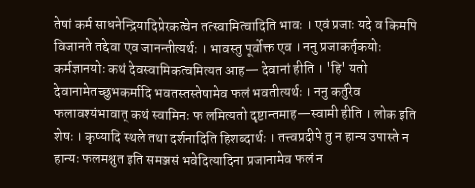तेषां कर्म साधनेन्द्रियादिप्रेरकत्वेन तत्स्वामित्वादिति भावः । एवं प्रजाः यदे व किमपि विजानते तद्देवा एव जानन्तीत्यर्थः । भावस्तु पूर्वोक्त एव । ननु प्रजाकर्तृकयोः कर्मज्ञानयोः कथं देवस्वामिकत्वमित्यत आह— देवानां हीति । 'हि' यतो देवानामेतच्छुभकर्मादि भवतस्तस्तेषामेव फलं भवतीत्यर्थः । ननु कर्तुरेव फलावश्यंभावात् कथं स्वामिनः फ लमित्यतो दृष्टान्तमाह—स्वामी हीति । लोक इति शेषः । कृष्यादि स्थले तथा दर्शनादिति हिशब्दार्थः । तत्त्वप्रदीपे तु न हान्य उपास्ते न हान्यः फलमश्नुत इति समञ्जसं भवेदित्यादिना प्रजानामेव फलं न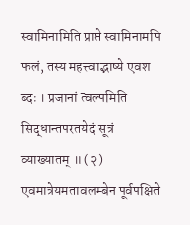स्वामिनामिति प्राप्ते स्वामिनामपि फलं, तस्य महत्त्वाद्भाष्ये एवश ब्दः । प्रजानां त्वल्पमिति सिद्धान्तपरतयेदं सूत्रं व्याख्यातम् ॥ (२) एवमात्रेयमतावलम्बेन पूर्वपक्षिते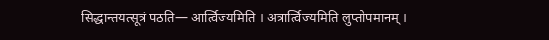सिद्धान्तयत्सूत्रं पठति— आर्त्विज्यमिति । अत्रार्त्विज्यमिति लुप्तोपमानम् ।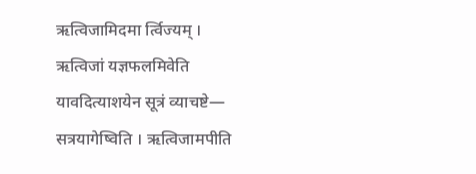ऋत्विजामिदमा र्त्विज्यम् । ऋत्विजां यज्ञफलमिवेति यावदित्याशयेन सूत्रं व्याचष्टे— सत्रयागेष्विति । ऋत्विजामपीति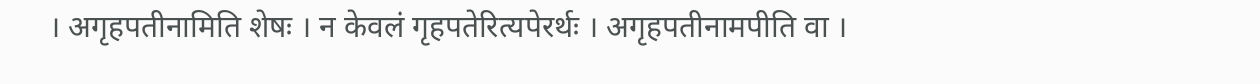। अगृहपतीनामिति शेषः । न केवलं गृहपतेरित्यपेरर्थः । अगृहपतीनामपीति वा ।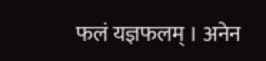फलं यज्ञफलम् । अनेन